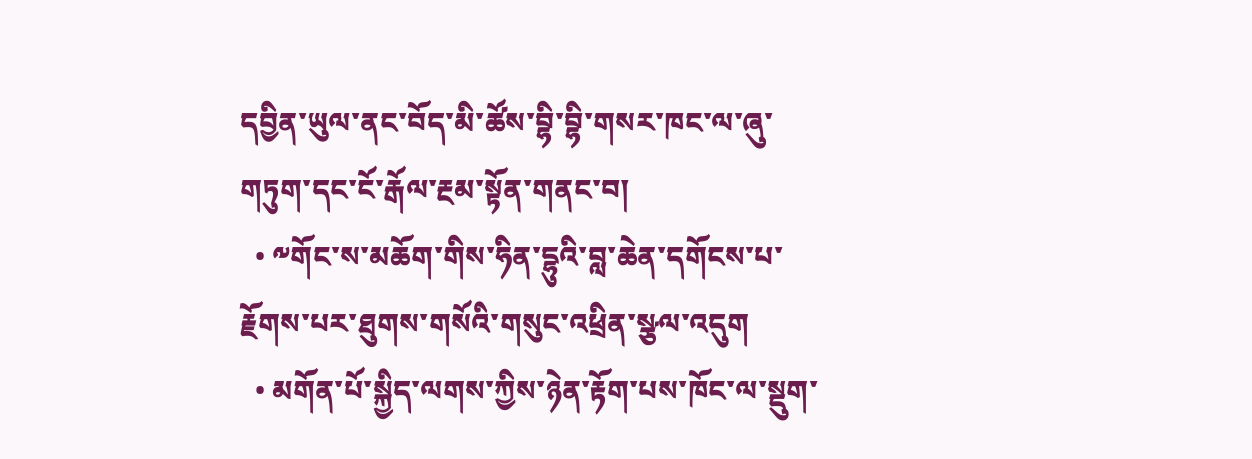དབྱིན་ཡུལ་ནང་བོད་མི་ཚོས་བྷི་བྷི་གསར་ཁང་ལ་ཞུ་གཏུག་དང་ངོ་རྒོལ་རྔམ་སྟོན་གནང་བ།
  • ༸གོང་ས་མཆོག་གིས་ཧིན་དྷུའི་བླ་ཆེན་དགོངས་པ་རྗོགས་པར་ཐུགས་གསོའི་གསུང་འཕྲིན་སྩལ་འདུག
  • མགོན་པོ་སྐྱིད་ལགས་ཀྱིས་ཉེན་རྟོག་པས་ཁོང་ལ་སྡུག་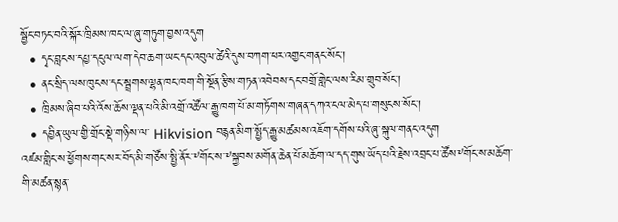སྦྱོང་བཏང་བའི་སྐོར་ཁྲིམས་ཁང་ལ་ཞུ་གཏུག་བྱས་འདུག
  • དྭང་བླངས་དཔྱ་དངུལ་ལག་དེབ་ཆག་ཡང་དང་འབུལ་ཚེའི་དུས་བཀག་ཕར་འགྱང་གནང་སོང་།
  • ནང་སྲིད་ལས་ཁུངས་དང་སྦྲགས་ལྷན་ཁང་ཁག་གི་སྔོན་རྩིས་གཏན་འབེབས་དང་བགྲོ་གླེང་ལས་རིམ་གྲུབ་སོང་།
  • ཁྲིམས་ཞིབ་པའི་འོས་ཆོས་ལྡན་པའི་མི་འགྲོ་འཚོལ་རྒྱུ་ཁག་པོ་མ་གཏོགས་གཞན་དཀའ་ངལ་མེད་པ་གསུངས་སོང་།
  • དབྱིན་ཡུལ་གྱི་གྲོང་སྡེ་གཉིས་ལ་ Hikvision བརྙན་མིག་སྤྱོད་རྒྱུ་མཚམས་འཇོག་དགོས་པའི་ཞུ་སྐུལ་གནང་འདུག
འཛམ་གླིང་ས་ཕྱོགས་གང་སར་བོད་མི་གཙོས་སྤྱི་ནོར་༸གོང་ས་༸སྐྱབས་མགོན་ཆེན་པོ་མཆོག་ལ་དད་གུས་ཡོད་པའི་རྗེས་འབྲང་པ་ཚོས༸གོང་ས་མཆོག་གི་མཚན་སྙན་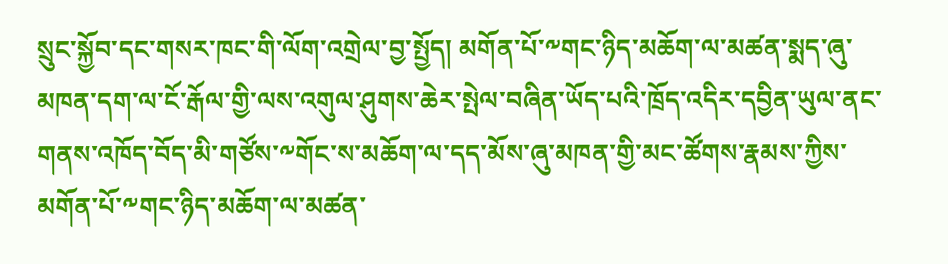སྲུང་སྐྱོབ་དང་གསར་ཁང་གི་ལོག་འགྲེལ་བྱ་སྤྱོད། མགོན་པོ་༸གང་ཉིད་མཆོག་ལ་མཚན་སྨད་ཞུ་མཁན་དག་ལ་ངོ་རྒོལ་གྱི་ལས་འགུལ་ཤུགས་ཆེར་སྤེལ་བཞིན་ཡོད་པའི་ཁྲོད་འདིར་དབྱིན་ཡུལ་ནང་གནས་འཁོད་བོད་མི་གཙོས་༸གོང་ས་མཆོག་ལ་དད་མོས་ཞུ་མཁན་གྱི་མང་ཚོགས་རྣམས་ཀྱིས་མགོན་པོ་༸གང་ཉིད་མཆོག་ལ་མཚན་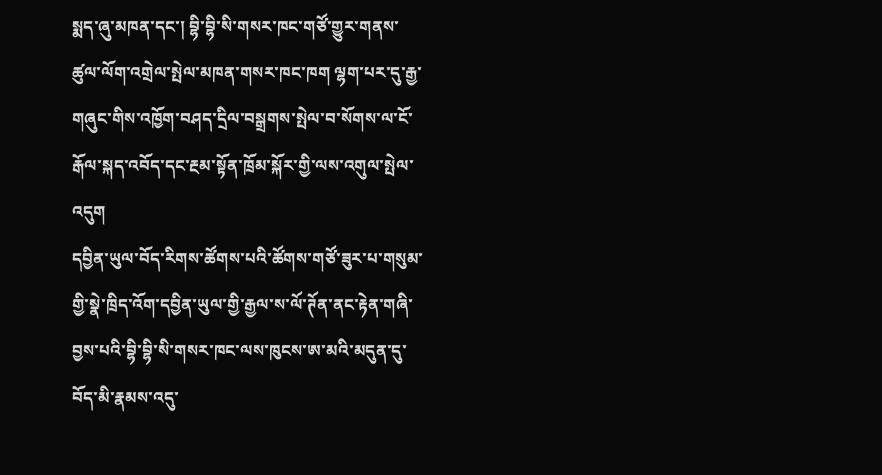སྨད་ཞུ་མཁན་དང་། བྷི་བྷི་སི་གསར་ཁང་གཙོ་གྱུར་གནས་ཚུལ་ལོག་འགྲེལ་སྤེལ་མཁན་གསར་ཁང་ཁག ལྷག་པར་དུ་རྒྱ་གཞུང་གིས་འཁྱོག་བཤད་དྲིལ་བསྒྲགས་སྤེལ་བ་སོགས་ལ་ངོ་རྒོལ་སྐད་འབོད་དང་རྔམ་སྟོན་ཁྲོམ་སྐོར་གྱི་ལས་འགུལ་སྤེལ་འདུག
དབྱིན་ཡུལ་བོད་རིགས་ཚོགས་པའི་ཚོགས་གཙོ་ཟུར་པ་གསུམ་གྱི་སྣེ་ཁྲིད་འོག་དབྱིན་ཡུལ་གྱི་རྒྱལ་ས་ལོ་ཊོན་ནང་རྟེན་གཞི་བྱས་པའི་བྷི་བྷི་སི་གསར་ཁང་ལས་ཁུངས་ཨ་མའི་མདུན་དུ་བོད་མི་རྣམས་འདུ་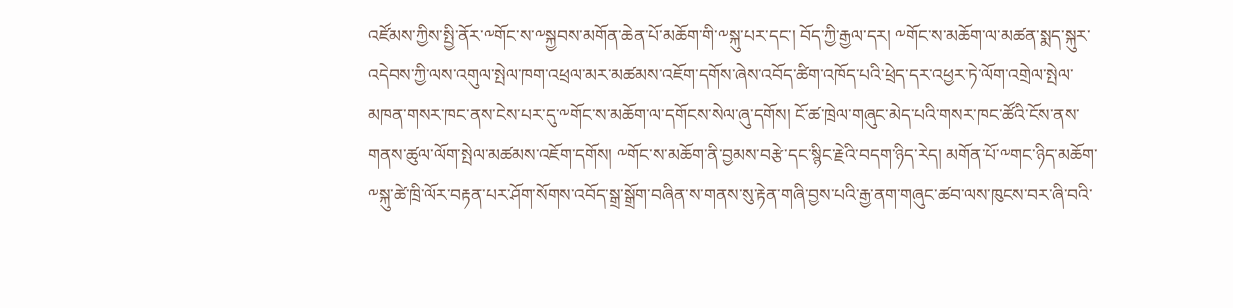འཛོམས་ཀྱིས་སྤྱི་ནོར་༸གོང་ས་༸སྐྱབས་མགོན་ཆེན་པོ་མཆོག་གི་༸སྐུ་པར་དང་། བོད་ཀྱི་རྒྱལ་དར། ༸གོང་ས་མཆོག་ལ་མཚན་སྨད་སྐུར་འདེབས་ཀྱི་ལས་འགུལ་སྤེལ་ཁག་འཕྲལ་མར་མཚམས་འཇོག་དགོས་ཞེས་འབོད་ཚིག་འཁོད་པའི་ཕྲེད་དར་འཕྱར་ཏེ་ལོག་འགྲེལ་སྤེལ་མཁན་གསར་ཁང་ནས་ངེས་པར་དུ་༸གོང་ས་མཆོག་ལ་དགོངས་སེལ་ཞུ་དགོས། ངོ་ཚ་ཁྲེལ་གཞུང་མེད་པའི་གསར་ཁང་ཚོའི་ངོས་ནས་གནས་ཚུལ་ལོག་སྤེལ་མཚམས་འཇོག་དགོས། ༸གོང་ས་མཆོག་ནི་བྱམས་བརྩེ་དང་སྙིང་རྗེའི་བདག་ཉིད་རེད། མགོན་པོ་༸གང་ཉིད་མཆོག་༸སྐུ་ཚེ་ཁྲི་ལོར་བརྟན་པར་ཤོག་སོགས་འབོད་སྒྲ་སྒྲོག་བཞིན་ས་གནས་སུ་རྟེན་གཞི་བྱས་པའི་རྒྱ་ནག་གཞུང་ཚབ་ལས་ཁུངས་བར་ཞི་བའི་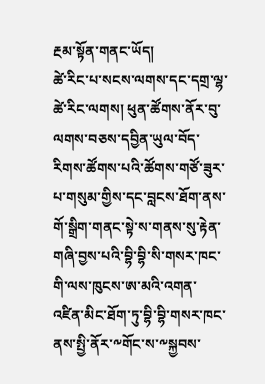རྔམ་སྟོན་གནང་ཡོད།
ཚེ་རིང་པ་སངས་ལགས་དང་དགྲ་ལྷ་ཚེ་རིང་ལགས། ཕུན་ཚོགས་ནོར་བུ་ལགས་བཅས་དབྱིན་ཡུལ་བོད་རིགས་ཚོགས་པའི་ཚོགས་གཙོ་ཟུར་པ་གསུམ་གྱིས་དང་བླངས་ཐོག་ནས་གོ་སྒྲིག་གནང་སྟེ་ས་གནས་སུ་རྟེན་གཞི་བྱས་པའི་བྷི་བྷི་སི་གསར་ཁང་གི་ལས་ཁུངས་ཨ་མའི་འགན་འཛིན་མིང་ཐོག་ཏུ་བྷི་བྷི་གསར་ཁང་ནས་སྤྱི་ནོར་༸གོང་ས་༸སྐྱབས་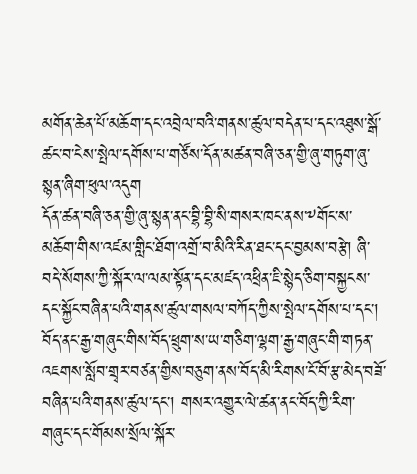མགོན་ཆེན་པོ་མཆོག་དང་འབྲེལ་བའི་གནས་ཚུལ་བདེན་པ་དང་འཐུས་སྒོ་ཚང་བ་ངེས་སྤེལ་དགོས་པ་གཙོས་དོན་མཚན་བཞི་ཅན་གྱི་ཞུ་གཏུག་ཞུ་སྙན་ཞིག་ཕུལ་འདུག
དོན་ཚན་བཞི་ཅན་གྱི་ཞུ་སྙན་ནང་བྷི་བྷི་སི་གསར་ཁང་ནས་༸གོང་ས་མཆོག་གིས་འཛམ་གླིང་ཐོག་འགྲོ་བ་མིའི་རིན་ཐང་དང་བྱམས་བརྩེ། ཞི་བདེ་སོགས་ཀྱི་སྐོར་ལ་ལམ་སྟོན་དང་མཛད་འཕྲིན་ཇི་སྙེད་ཅིག་བསྐྱངས་དང་སྐྱོང་བཞིན་པའི་གནས་ཚུལ་གསལ་བཀོད་ཀྱིས་སྤེལ་དགོས་པ་དང་། བོད་ནང་རྒྱ་གཞུང་གིས་བོད་ཕྲུག་ས་ཡ་གཅིག་ལྷག་རྒྱ་གཞུང་གི་གཏན་འཇགས་སློབ་གྲྭར་བཙན་གྱིས་བཅུག་ནས་བོད་མི་རིགས་ངོ་བོ་རྩ་མེད་བཟོ་བཞིན་པའི་གནས་ཚུལ་དང་། གསར་འགྱུར་ལེ་ཚན་ནང་བོད་ཀྱི་རིག་གཞུང་དང་གོམས་སྲོལ་སྐོར་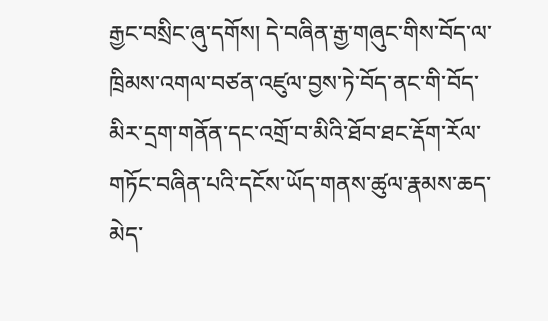རྒྱང་བསྲིང་ཞུ་དགོས། དེ་བཞིན་རྒྱ་གཞུང་གིས་བོད་ལ་ཁྲིམས་འགལ་བཙན་འཛུལ་བྱས་ཏེ་བོད་ནང་གི་བོད་མིར་དྲག་གནོན་དང་འགྲོ་བ་མིའི་ཐོབ་ཐང་རྡོག་རོལ་གཏོང་བཞིན་པའི་དངོས་ཡོད་གནས་ཚུལ་རྣམས་ཆད་མེད་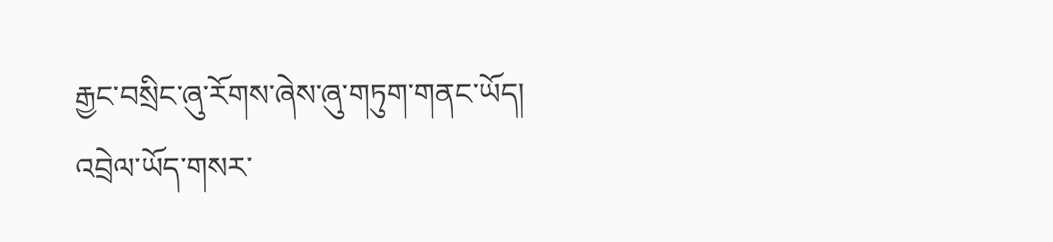རྒྱང་བསྲིང་ཞུ་རོགས་ཞེས་ཞུ་གཏུག་གནང་ཡོད།
འབྲེལ་ཡོད་གསར་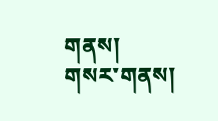གནས།
གསར་གནས།